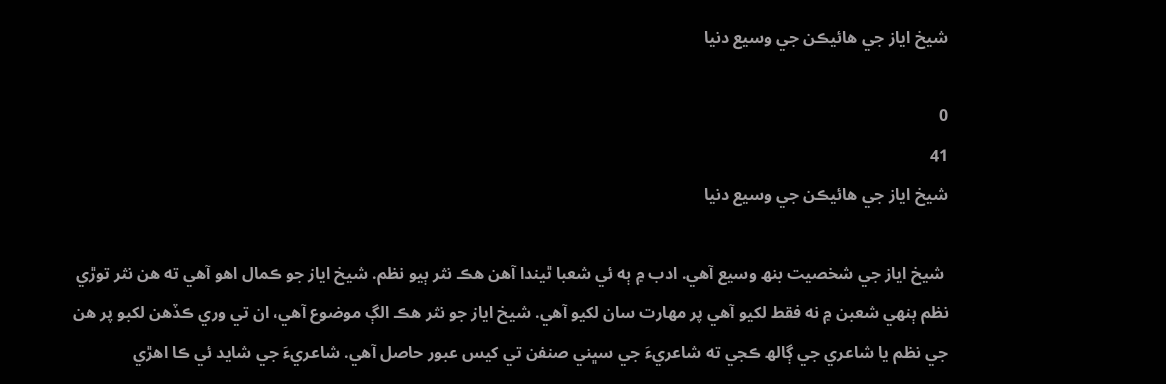شيخ اياز جي ھائيڪن جي وسيع دنيا

0
41
شيخ اياز جي ھائيڪن جي وسيع دنيا

 شيخ اياز جي شخصيت بنھ وسيع آھي. ادب ۾ ٻه ئي شعبا ٿيندا آھن ھڪ نثر ٻيو نظم. شيخ اياز جو ڪمال اھو آھي ته ھن نثر توڙي نظم ٻنھي شعبن ۾ نه فقط لکيو آھي پر مھارت سان لکيو آھي. شيخ اياز جو نثر ھڪ الڳ موضوع آھي، ان تي وري ڪڏھن لکبو پر ھن جي نظم يا شاعري جي ڳالھ ڪجي ته شاعريءَ جي سڀني صنفن تي کيس عبور حاصل آهي. شاعريءَ جي شايد ئي ڪا اھڙي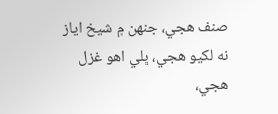صنف ھجي، جنھن ۾ شيخ اياز نه لکيو ھجي، ڀلي اھو غزل ھجي،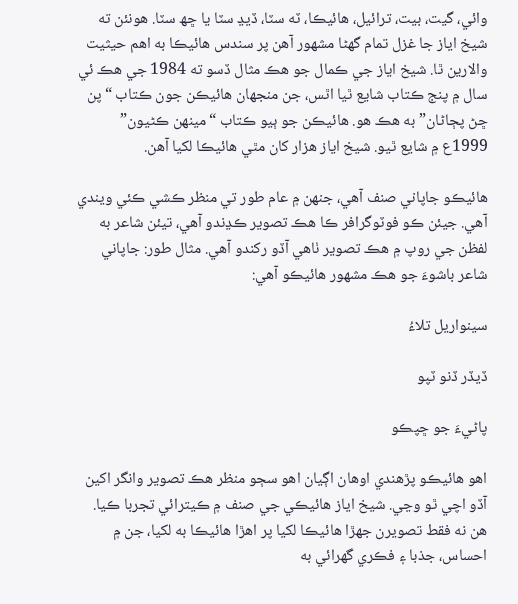وائي، گيت، بيت، ترائيل، ھائيڪا، ٽه سٽا، ڏيڍ سٽا يا ڇھ سٽا. ھونئن ته شيخ اياز جا غزل تمام گھڻا مشھور آھن پر سندس ھائيڪا به اھم حيثيت والارين ٿا. شيخ اياز جي ڪمال جو ھڪ مثال ڏسو ته 1984 جي ھڪ ئي سال ۾ پنج ڪتاب شايع ٿيا اٿس، جن منجھان ھائيڪن جون ڪتاب “پن ڇڻ پڄاڻان” به ھڪ ھو. ھائيڪن جو ٻيو ڪتاب “مينھن ڪڻيون” 1999ع ۾ شايع ٿيو. شيخ اياز ھزار کان مٿي ھائيڪا لکيا آھن.

ھائيڪو جاپاني صنف آھي، جنھن ۾ عام طور تي منظر ڪشي ڪئي ويندي آھي. جيئن ڪو فوٽوگرافر ڪا ھڪ تصوير ڪڍندو آھي، تيئن شاعر به لفظن جي روپ ۾ ھڪ تصوير ٺاھي آڏو رکندو آھي. مثال طور: جاپاني شاعر باشوءَ جو ھڪ مشھور ھائيڪو آھي:

سينواريل تلاءُ

ڏيڏر ڏنو ٽپو

پاڻيءَ جو ڇپڪو

اھو ھائيڪو پڙھندي اوھان اڳيان اھو سڄو منظر ھڪ تصوير وانگر اکين آڏو اچي ٿو وڃي. شيخ اياز ھائيڪي جي صنف ۾ ڪيترائي تجربا ڪيا. ھن نه فقط تصويرن جھڙا ھائيڪا لکيا پر اھڙا ھائيڪا به لکيا، جن ۾ احساس، جذبا ۽ فڪري گھرائي به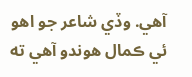آھي. وڏي شاعر جو اھو ئي ڪمال ھوندو آھي ته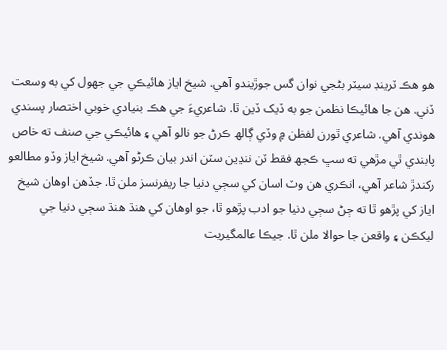ھو ھڪ ٽرينڊ سيٽر بڻجي نوان گس جوڙيندو آھي. شيخ اياز ھائيڪي جي جھول کي به وسعت ڏني. ھن جا ھائيڪا نظمن جو به ڏيک ڏين ٿا. شاعريءَ جي ھڪ بنيادي خوبي اختصار پسندي ھوندي آھي. شاعري ٿورن لفظن ۾ وڏي ڳالھ ڪرڻ جو نالو آھي ۽ ھائيڪي جي صنف ته خاص پابندي ٿي مڙھي ته سڀ ڪجھ فقط ٽن ننڍين سٽن اندر بيان ڪرڻو آھي. شيخ اياز وڏو مطالعو رکندڙ شاعر آھي، انڪري ھن وٽ اسان کي سڄي دنيا جا ريفرنسز ملن ٿا. جڏھن اوھان شيخ اياز کي پڙھو ٿا ته ڄڻ سڄي دنيا جو ادب پڙھو ٿا، جو اوھان کي ھنڌ ھنڌ سڄي دنيا جي ليکڪن ۽ واقعن جا حوالا ملن ٿا. جيڪا عالمگيريت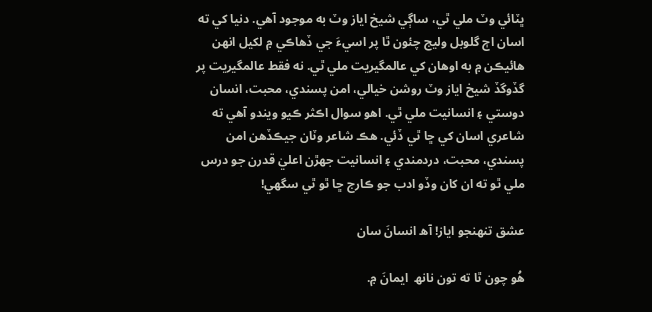ڀٽائي وٽ ملي ٿي، ساڳي شيخ اياز وٽ به موجود آھي. دنيا کي ته اسان اڄ گلوبل وليج چئون ٿا پر اسيءَ جي ڏهاڪي ۾ لکيل انھن ھائيڪن ۾ به اوھان کي عالمگيريت ملي ٿي. نه فقط عالمگيريت پر گڏوگڏ شيخ اياز وٽ روشن خيالي، امن پسندي، محبت، انسان دوستي ۽ انسانيت ملي ٿي. اھو سوال اڪثر ڪيو ويندو آھي ته شاعري اسان کي ڇا ٿي ڏئي. ھڪ شاعر وٽان جيڪڏھن امن پسندي، محبت، دردمندي ۽ انسانيت جھڙن اعليٰ قدرن جو درس ملي ٿو ته ان کان وڏو ادب جو ڪارج ڇا ٿو ٿي سگھي!

عشق تنھنجو اياز! آھ انسانَ سان

ھُو چون ٿا ته تون نانھ  ايمانَ ۾.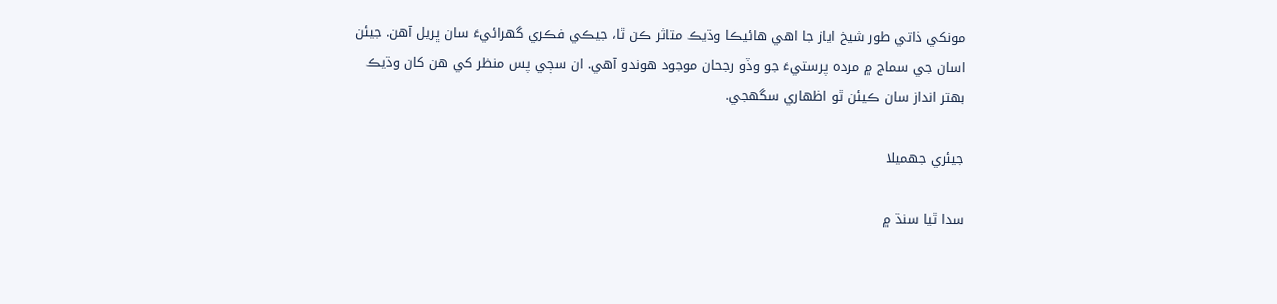مونکي ذاتي طور شيخ اياز جا اھي ھائيڪا وڌيڪ متاثر ڪن ٿا، جيڪي فڪري گهرائيءَ سان ڀريل آھن. جيئن اسان جي سماج ۾ مرده پرستيءَ جو وڏو رجحان موجود ھوندو آھي. ان سڄي پس منظر کي ھن کان وڌيڪ بھتر انداز سان ڪيئن ٿو اظھاري سگھجي.

جيئري جھميلا

سدا ٿيا سنڌ ۾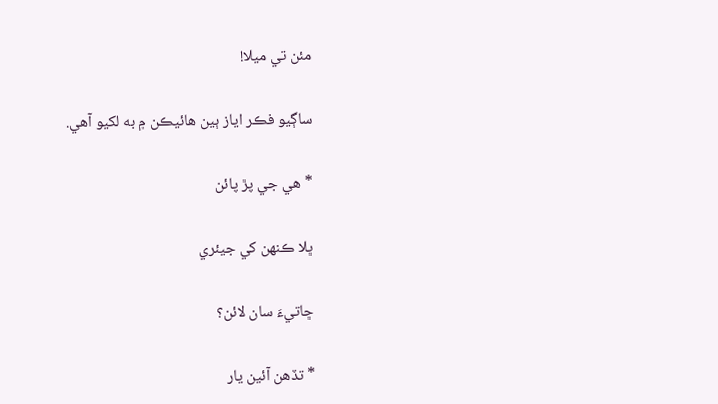مئن تي ميلا!

ساڳيو فڪر اياز ٻين ھائيڪن ۾ به لکيو آھي.

* ھي جي پڙ پائن

ڀلا ڪنھن کي جيئري

ڇاتيءَ سان لائن؟

* تڏھن آئين يار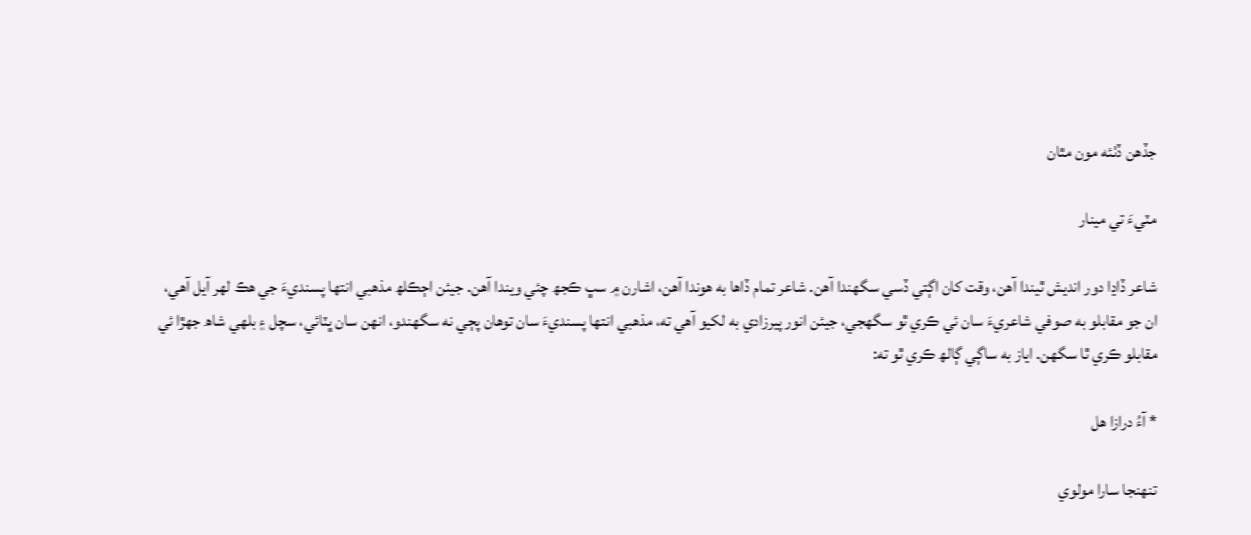جڏھن ڏٺئه مون مٿان

مٽيءَ تي مينار

شاعر ڏاڍا دور انديش ٿيندا آھن، وقت کان اڳتي ڏسي سگھندا آھن. شاعر تمام ڏاھا به ھوندا آھن، اشارن ۾ سڀ ڪجھ چئي ويندا آھن. جيئن اڄڪلھ مذھبي انتھا پسنديءَ جي ھڪ لھر آيل آھي، ان جو مقابلو به صوفي شاعريءَ سان ئي ڪري ٿو سگھجي، جيئن انور پيرزادي به لکيو آھي ته، مذھبي انتھا پسنديءَ سان توھان پڄي نه سگھندو، انھن سان ڀٽائي، سچل ۽ بلھي شاھ جھڙا ئي مقابلو ڪري ٿا سگھن. اياز به ساڳي ڳالھ ڪري ٿو ته:

* آءُ درازا ھل

تنھنجا سارا مولوي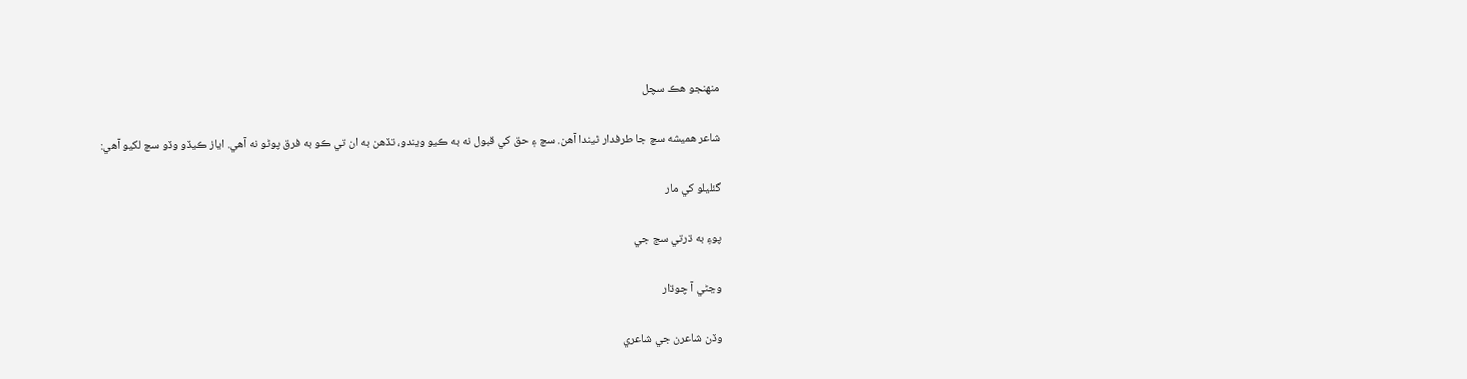منھنجو ھڪ سچل

شاعر ھميشه سچ جا طرفدار ٿيندا آھن. سچ ۽ حق کي قبول نه به ڪيو ويندو، تڏھن به ان تي ڪو به فرق پوڻو نه آھي. اياز ڪيڏو وڏو سچ لکيو آھي:

گئليلو کي مار

پوءِ به ڌرتي سج جي

وڃڻي آ چوڌار

وڏن شاعرن جي شاعري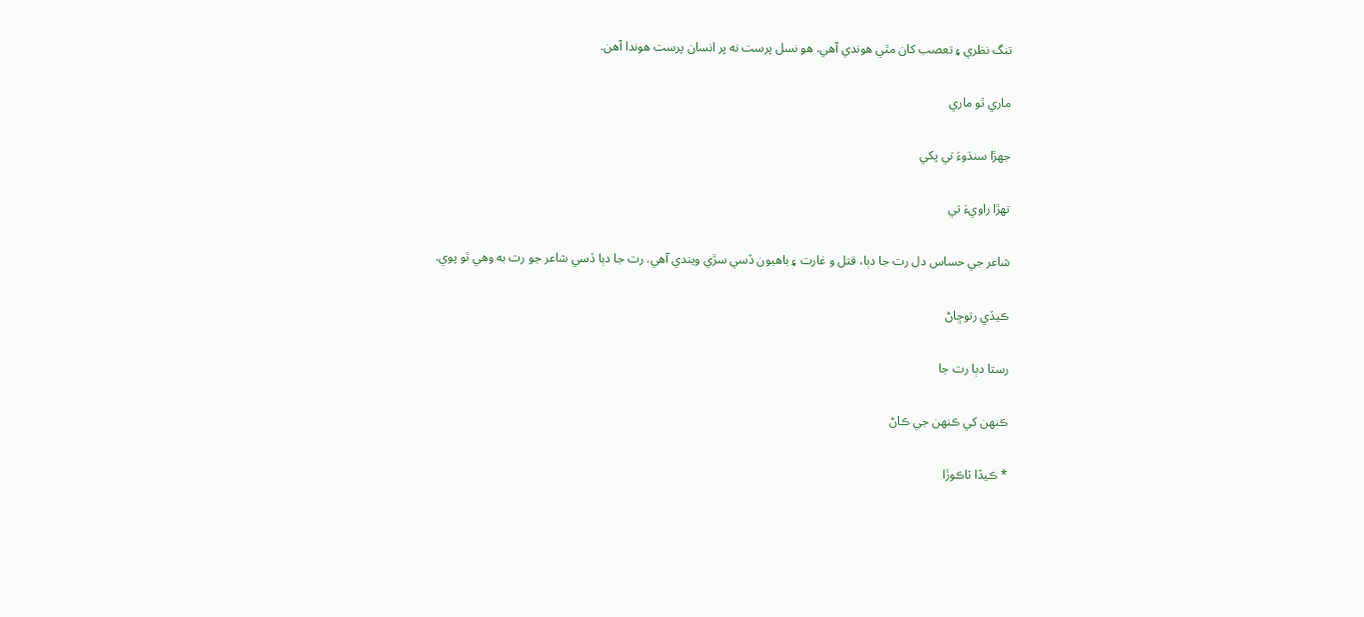تنگ نظري ۽ تعصب کان مٿي ھوندي آھي. ھو نسل پرست نه پر انسان پرست ھوندا آھن.

ماري ٿو ماري

جھڙا سنڌوءَ تي پکي

تھڙا راويءَ تي

شاعر جي حساس دل رت جا دٻا، قتل و غارت ۽ باھيون ڏسي سڙي ويندي آھي. رت جا دٻا ڏسي شاعر جو رت به وھي ٿو پوي.

ڪيڏي رتوڇاڻ

رستا دٻا رت جا

ڪنھن کي ڪنھن جي ڪاڻ

* ڪيڏا ٽاڪوڙا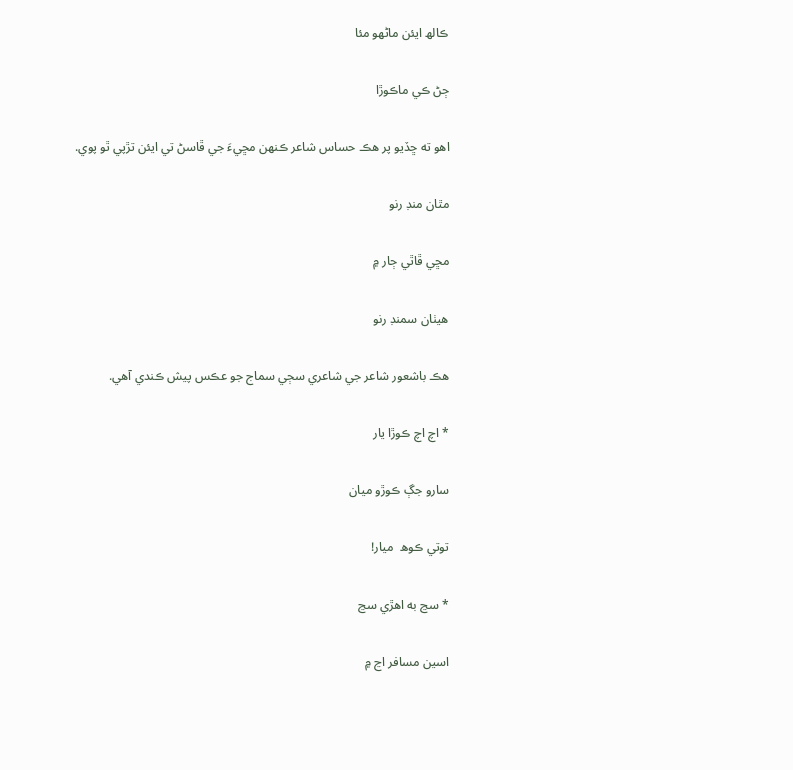ڪالھ ايئن ماڻھو مئا

ڄڻ ڪي ماڪوڙا

اھو ته ڇڏيو پر ھڪ حساس شاعر ڪنھن مڇيءَ جي ڦاسڻ تي ايئن تڙپي ٿو پوي.

مٿان منڊ رنو

مڇي ڦاٿي ڄار ۾

ھيٺان سمنڊ رنو

ھڪ باشعور شاعر جي شاعري سڄي سماج جو عڪس پيش ڪندي آھي.

* اچ اچ ڪوڙا يار

سارو جڳ ڪوڙو ميان

توتي ڪوھ  ميار!

* سڃ به اھڙي سڃ

اسين مسافر اڃ ۾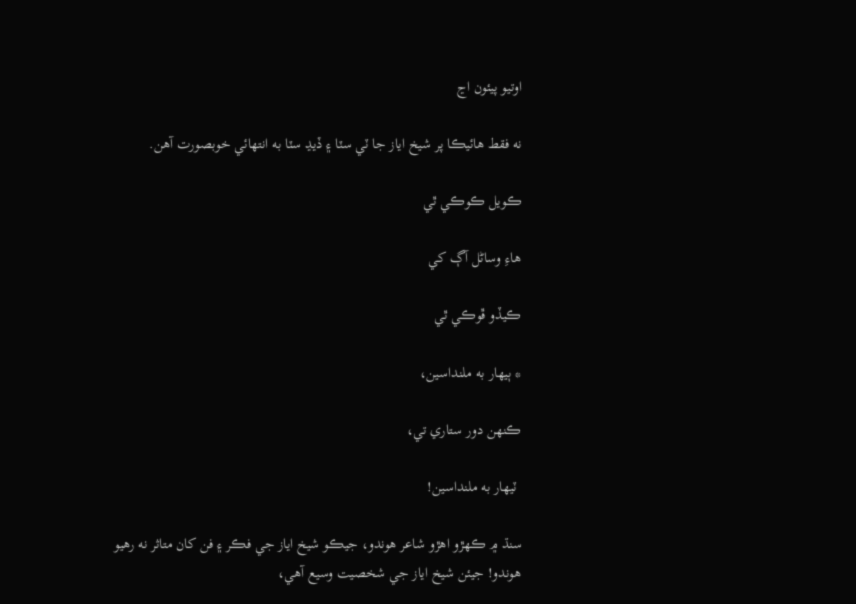اوتيو پيئون اڃ

نه فقط ھائيڪا پر شيخ اياز جا ٽي سٽا ۽ ڏيڍ سٽا به انتھائي خوبصورت آھن.

ڪويل ڪوڪي ٿي

هاءِ وساڻل آڳ کي

ڪيڏو ڦوڪي ٿي

* ٻيهار به ملنداسين،

ڪنهن دور ستاري تي،

 ٽيهار به ملنداسين!

سنڌ ۾ ڪھڙو اھڙو شاعر ھوندو، جيڪو شيخ اياز جي فڪر ۽ فن کان متاثر نه رھيو ھوندو! جيئن شيخ اياز جي شخصيت وسيع آھي،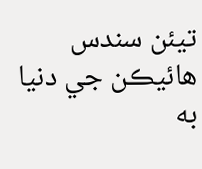تيئن سندس ھائيڪن جي دنيا به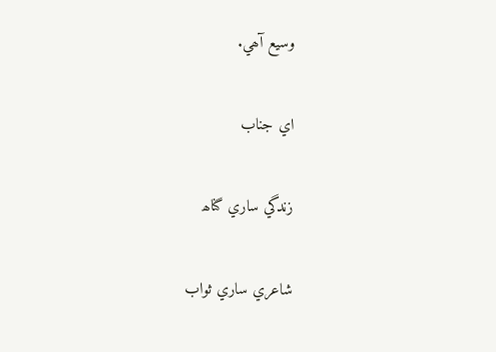وسيع آھي.

اي جناب

زندگي ساري گناھ

شاعري ساري ثواب